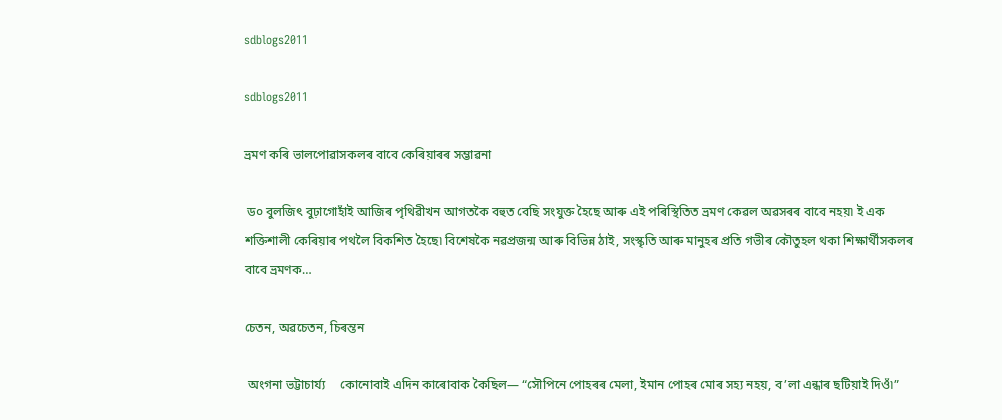sdblogs2011

sdblogs2011

ভ্ৰমণ কৰি ভালপোৱাসকলৰ বাবে কেৰিয়াৰৰ সম্ভাৱনা

 ড০ বুলজিৎ বুঢ়াগোহাঁই আজিৰ পৃথিৱীখন আগতকৈ বহুত বেছি সংযুক্ত হৈছে আৰু এই পৰিস্থিতিত ভ্ৰমণ কেৱল অৱসৰৰ বাবে নহয়৷ ই এক শক্তিশালী কেৰিয়াৰ পথলৈ বিকশিত হৈছে৷ বিশেষকৈ নৱপ্ৰজন্ম আৰু বিভিন্ন ঠাই, সংস্কৃতি আৰু মানুহৰ প্ৰতি গভীৰ কৌতুহল থকা শিক্ষাৰ্থীসকলৰ বাবে ভ্ৰমণক…

চেতন, অৱচেতন, চিৰন্তন

 অংগনা ভট্টাচাৰ্য্য     কোনোবাই এদিন কাৰোবাক কৈছিল— “সৌপিনে পোহৰৰ মেলা, ইমান পোহৰ মোৰ সহ্য নহয়, ব’লা এন্ধাৰ ছটিয়াই দিওঁ৷”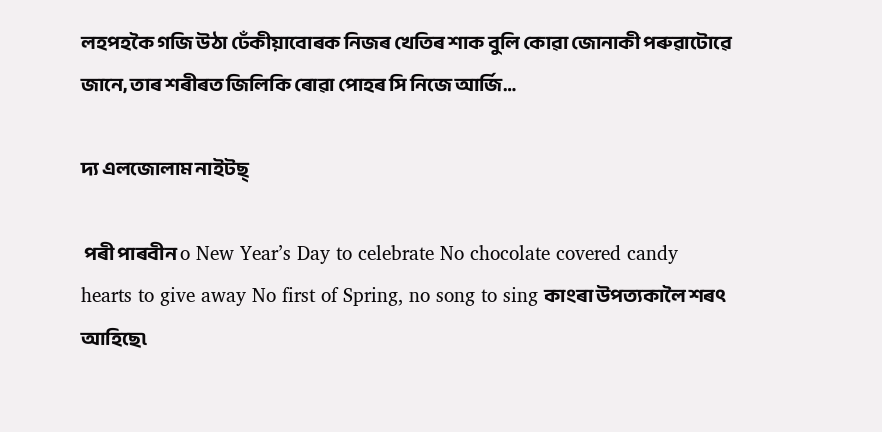লহপহকৈ গজি উঠা ঢেঁকীয়াবোৰক নিজৰ খেতিৰ শাক বুলি কোৱা জোনাকী পৰুৱাটোৱে জানে, তাৰ শৰীৰত জিলিকি ৰোৱা পোহৰ সি নিজে আৰ্জি…

দ্য এলজোলাম নাইটছ্

 পৰী পাৰবীন o New Year’s Day to celebrate No chocolate covered candy hearts to give away No first of Spring, no song to sing কাংৰা উপত্যকালৈ শৰৎ আহিছে৷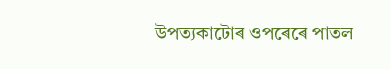উপত্যকাটোৰ ওপৰেৰে পাতল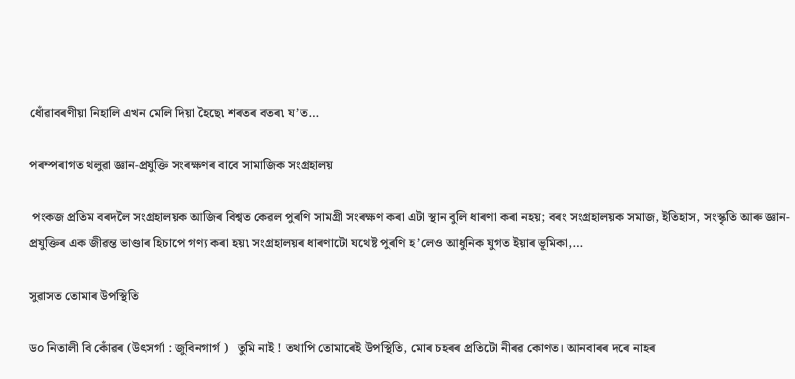ধোঁৱাবৰণীয়া নিহালি এখন মেলি দিয়া হৈছে৷ শৰতৰ বতৰ৷ য’ত…

পৰম্পৰাগত থলুৱা জ্ঞান-প্ৰযুক্তি সংৰক্ষণৰ বাবে সামাজিক সংগ্ৰহালয়

 পংকজ প্ৰতিম বৰদলৈ সংগ্ৰহালয়ক আজিৰ বিশ্বত কেৱল পুৰণি সামগ্ৰী সংৰক্ষণ কৰা এটা স্থান বুলি ধাৰণা কৰা নহয়; বৰং সংগ্ৰহালয়ক সমাজ, ইতিহাস, সংস্কৃতি আৰু জ্ঞান-প্ৰযুক্তিৰ এক জীৱন্ত ভাণ্ডাৰ হিচাপে গণ্য কৰা হয়৷ সংগ্ৰহালয়ৰ ধাৰণাটো যথেষ্ট পুৰণি হ’লেও আধুনিক যুগত ইয়াৰ ভূমিকা,…

সুৱাসত তোমাৰ উপস্থিতি

ড০ নিতালী বি কোঁৱৰ (উৎসৰ্গা : জুবিনগাৰ্গ )   তুমি নাই ! তথাপি তোমাৰেই উপস্থিতি, মোৰ চহৰৰ প্ৰতিটো নীৰৱ কোণত। আনবাৰৰ দৰে নাহৰ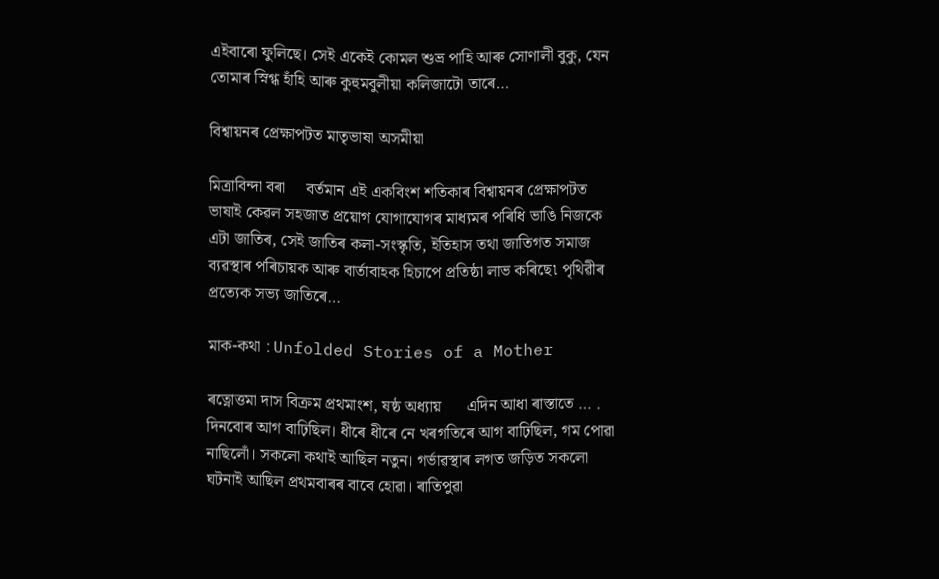এইবাৰো ফুলিছে। সেই একেই কোমল শুভ্ৰ পাহি আৰু সোণালী বুকু, যেন তোমাৰ স্নিগ্ধ হাঁহি আৰু কুহুমবুলীয়া কলিজাটো তাৰে…

বিশ্বায়নৰ প্রেক্ষাপটত মাতৃভাষা অসমীয়া

মিত্ৰাবিন্দা বৰা     বর্তমান এই একবিংশ শতিকাৰ বিশ্বায়নৰ প্রেক্ষাপটত ভাষাই কেৱল সহজাত প্রয়োগ যোগাযোগৰ মাধ্যমৰ পৰিধি ভাঙি নিজকে এটা জাতিৰ, সেই জাতিৰ কলা-সংস্কৃতি, ইতিহাস তথা জাতিগত সমাজ ব্যৱস্থাৰ পৰিচায়ক আৰু বার্তাবাহক হিচাপে প্রতিষ্ঠা লাভ কৰিছে৷ পৃথিৱীৰ প্রত্যেক সভ্য জাতিৰে…

মাক-কথা : Unfolded Stories of a Mother

ৰত্নোত্তমা দাস বিক্ৰম প্ৰথমাংশ, ষষ্ঠ অধ্যায়      এদিন আধা ৰাস্তাতে … . দিনবোৰ আগ বাঢ়িছিল। ধীৰে ধীৰে নে খৰগতিৰে আগ বাঢ়িছিল, গম পোৱা নাছিলোঁ। সকলো কথাই আছিল নতুন। গৰ্ভাৱস্থাৰ লগত জড়িত সকলো ঘটনাই আছিল প্ৰথমবাৰৰ বাবে হোৱা। ৰাতিপুৱা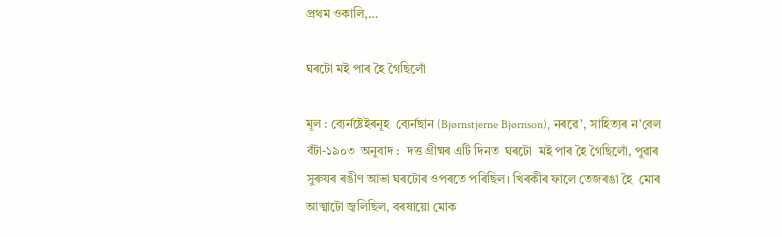প্ৰথম ওকালি,…

ঘৰটো মই পাৰ হৈ গৈছিলোঁ

মূল : ব্যেৰ্নষ্টেইৰনূহ  ব্যেৰ্নছান (Bjørnstjerne Bjørnson), নৰৱে’, সাহিত্যৰ ন’বেল বঁটা-১৯০৩  অনুবাদ :  দত্ত গ্ৰীষ্মৰ এটি দিনত  ঘৰটো  মই পাৰ হৈ গৈছিলোঁ, পুৱাৰ সুৰুযৰ ৰঙীণ আভা ঘৰটোৰ ওপৰতে পৰিছিল। খিৰকীৰ ফালে তেজৰঙা হৈ  মোৰ  আত্মাটো জ্বলিছিল, বৰষায়ো মোক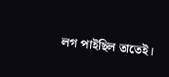লগ পাইছিল তাতেই।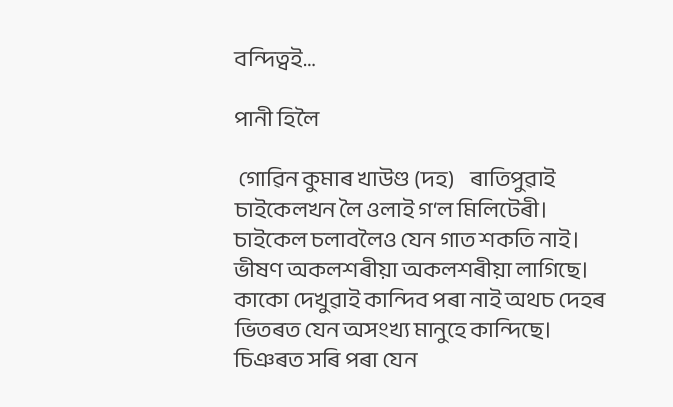বন্দিত্বই…

পানী হিলৈ

 গোৱিন কুমাৰ খাউণ্ড (দহ)    ৰাতিপুৱাই চাইকেলখন লৈ ওলাই গ‘ল মিলিটেৰী। চাইকেল চলাবলৈও যেন গাত শকতি নাই। ভীষণ অকলশৰীয়া অকলশৰীয়া লাগিছে। কাকো দেখুৱাই কান্দিব পৰা নাই অথচ দেহৰ ভিতৰত যেন অসংখ্য মানুহে কান্দিছে। চিঞৰত সৰি পৰা যেন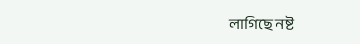লাগিছে নষ্ট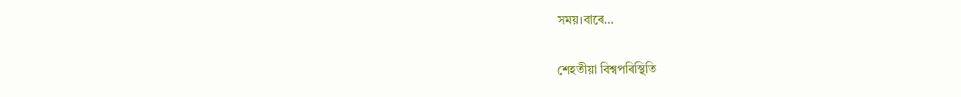সময়।বাৰে…

শেহতীয়া বিশ্বপৰিস্থিতি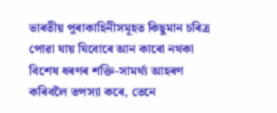ভাৰতীয় পুৰাকাহিনীসমূহত কিছুমান চৰিত্ৰ পোৱা যায় যিবোৰে আন কাৰো নথকা বিশেষ ধৰণৰ শক্তি-সামৰ্থ্য আহৰণ কৰিবলৈ তপস্যা কৰে, তেনে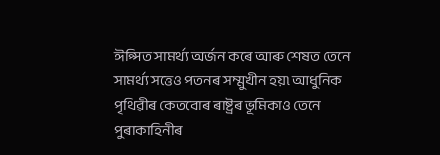ঈপ্সিত সামৰ্থ্য অৰ্জন কৰে আৰু শেষত তেনে সামৰ্থ্য সত্তেও পতনৰ সম্মুখীন হয়৷ আধুনিক পৃথিৱীৰ কেতবোৰ ৰাষ্ট্ৰৰ ভূমিকাও তেনে পুৰাকাহিনীৰ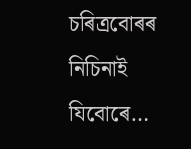চৰিত্ৰবোৰৰ নিচিনাই যিবোৰে…